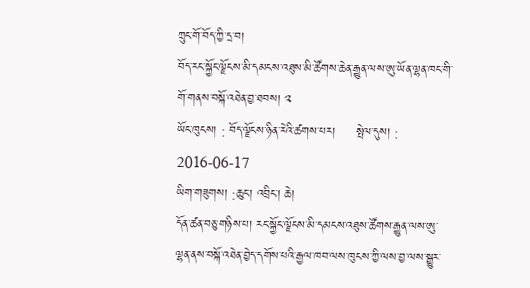ཀྲུང་གོ་བོད་ཀྱི་དྲ་བ།
བོད་རང་སྐྱོང་ལྗོངས་མི་དམངས་འཐུས་མི་ཚོགས་ཆེན་རྒྱུན་ལས་ཨུ་ཡོན་ལྷན་ཁང་གི་གོ་གནས་བསྐོ་འཐེན་བྱ་ཐབས། ༢
ཡོང་ཁུངས། : བོད་ལྗོངས་ཉིན་རེའི་ཚགས་པར།     སྤེལ་དུས། : 2016-06-17
ཡིག་གཟུགས། :ཆུང་། འབྲིང་། ཆེ།
དོན་ཚན་བཅུ་གཉིས་པ། རང་སྐྱོང་ལྗོངས་མི་དམངས་འཐུས་ཚོགས་རྒྱུན་ལས་ཨུ་ལྷན་ནས་བསྐོ་འཐེན་བྱེད་དགོས་པའི་རྒྱལ་ཁབ་ལས་ཁུངས་ཀྱི་ལས་བྱ་ལས་སྒྱུར་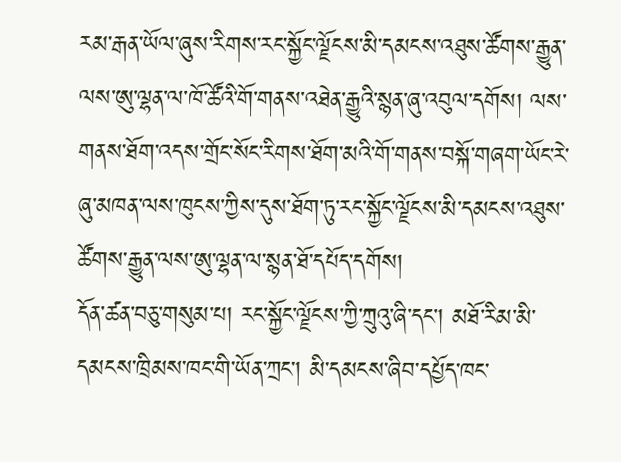རམ་རྒན་ཡོལ་ཞུས་རིགས་རང་སྐྱོང་ལྗོངས་མི་དམངས་འཐུས་ཚོགས་རྒྱུན་ལས་ཨུ་ལྷན་ལ་ཁོ་ཚོའི་གོ་གནས་འཐེན་རྒྱུའི་སྙན་ཞུ་འབུལ་དགོས། ལས་གནས་ཐོག་འདས་གྲོང་སོང་རིགས་ཐོག་མའི་གོ་གནས་བསྐོ་གཞག་ཡོང་རེ་ཞུ་མཁན་ལས་ཁུངས་ཀྱིས་དུས་ཐོག་ཏུ་རང་སྐྱོང་ལྗོངས་མི་དམངས་འཐུས་ཚོགས་རྒྱུན་ལས་ཨུ་ལྷན་ལ་སྙན་ཐོ་དཔོད་དགོས།
དོན་ཚན་བཅུ་གསུམ་པ། རང་སྐྱོང་ལྗོངས་ཀྱི་ཀྲུའུ་ཞི་དང་། མཐོ་རིམ་མི་དམངས་ཁྲིམས་ཁང་གི་ཡོན་ཀྲང་། མི་དམངས་ཞིབ་དཔྱོད་ཁང་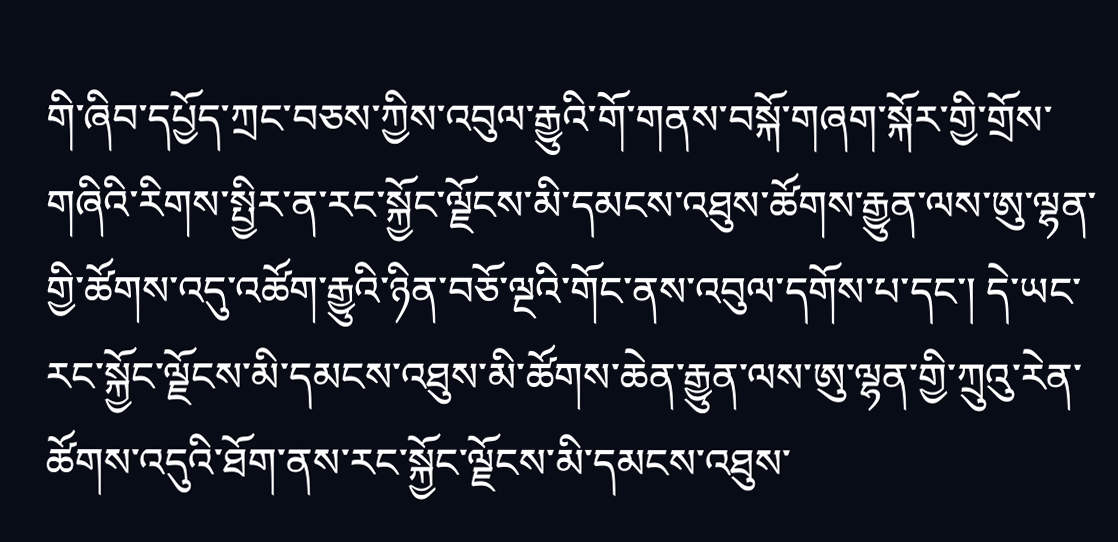གི་ཞིབ་དཔྱོད་ཀྲང་བཅས་ཀྱིས་འབུལ་རྒྱུའི་གོ་གནས་བསྐོ་གཞག་སྐོར་གྱི་གྲོས་གཞིའི་རིགས་སྤྱིར་ན་རང་སྐྱོང་ལྗོངས་མི་དམངས་འཐུས་ཚོགས་རྒྱུན་ལས་ཨུ་ལྷན་གྱི་ཚོགས་འདུ་འཚོག་རྒྱུའི་ཉིན་བཅོ་ལྔའི་གོང་ནས་འབུལ་དགོས་པ་དང་། དེ་ཡང་རང་སྐྱོང་ལྗོངས་མི་དམངས་འཐུས་མི་ཚོགས་ཆེན་རྒྱུན་ལས་ཨུ་ལྷན་གྱི་ཀྲུའུ་རེན་ཚོགས་འདུའི་ཐོག་ནས་རང་སྐྱོང་ལྗོངས་མི་དམངས་འཐུས་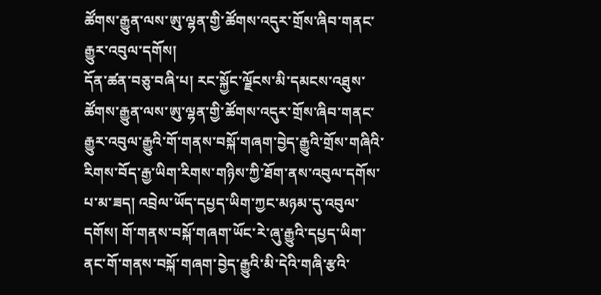ཚོགས་རྒྱུན་ལས་ཨུ་ལྷན་གྱི་ཚོགས་འདུར་གྲོས་ཞིབ་གནང་རྒྱུར་འབུལ་དགོས།
དོན་ཚན་བཅུ་བཞི་པ། རང་སྐྱོང་ལྗོངས་མི་དམངས་འཐུས་ཚོགས་རྒྱུན་ལས་ཨུ་ལྷན་གྱི་ཚོགས་འདུར་གྲོས་ཞིབ་གནང་རྒྱུར་འབུལ་རྒྱུའི་གོ་གནས་བསྐོ་གཞག་བྱེད་རྒྱུའི་གྲོས་གཞིའི་རིགས་བོད་རྒྱ་ཡིག་རིགས་གཉིས་ཀྱི་ཐོག་ནས་འབུལ་དགོས་པ་མ་ཟད། འབྲེལ་ཡོད་དཔྱད་ཡིག་ཀྱང་མཉམ་དུ་འབུལ་དགོས། གོ་གནས་བསྐོ་གཞག་ཡོང་རེ་ཞུ་རྒྱུའི་དཔྱད་ཡིག་ནང་གོ་གནས་བསྐོ་གཞག་བྱེད་རྒྱུའི་མི་དེའི་གཞི་རྩའི་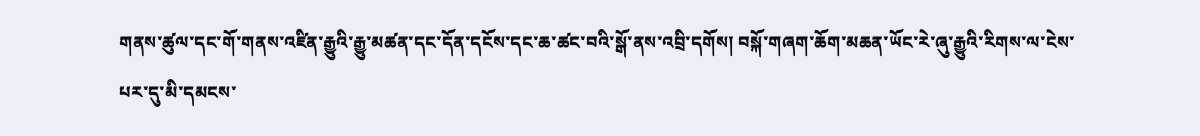གནས་ཚུལ་དང་གོ་གནས་འཛིན་རྒྱུའི་རྒྱུ་མཚན་དང་དོན་དངོས་དང་ཆ་ཚང་བའི་སྒོ་ནས་འབྲི་དགོས། བསྐོ་གཞག་ཆོག་མཆན་ཡོང་རེ་ཞུ་རྒྱུའི་རིགས་ལ་ངེས་པར་དུ་མི་དམངས་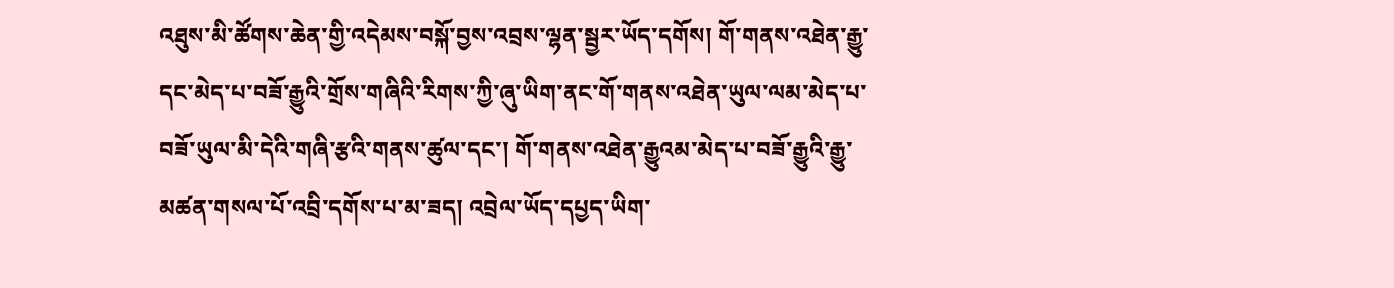འཐུས་མི་ཚོགས་ཆེན་གྱི་འདེམས་བསྐོ་བྱས་འབྲས་ལྷན་སྦྱར་ཡོད་དགོས། གོ་གནས་འཐེན་རྒྱུ་དང་མེད་པ་བཟོ་རྒྱུའི་གྲོས་གཞིའི་རིགས་ཀྱི་ཞུ་ཡིག་ནང་གོ་གནས་འཐེན་ཡུལ་ལམ་མེད་པ་བཟོ་ཡུལ་མི་དེའི་གཞི་རྩའི་གནས་ཚུལ་དང་། གོ་གནས་འཐེན་རྒྱུའམ་མེད་པ་བཟོ་རྒྱུའི་རྒྱུ་མཚན་གསལ་པོ་འབྲི་དགོས་པ་མ་ཟད། འབྲེལ་ཡོད་དཔྱད་ཡིག་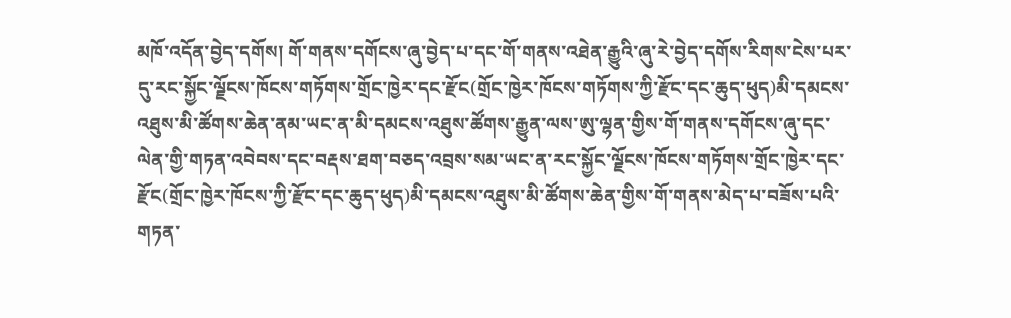མཁོ་འདོན་བྱེད་དགོས། གོ་གནས་དགོངས་ཞུ་བྱེད་པ་དང་གོ་གནས་འཐེན་རྒྱུའི་ཞུ་རེ་བྱེད་དགོས་རིགས་ངེས་པར་དུ་རང་སྐྱོང་ལྗོངས་ཁོངས་གཏོགས་གྲོང་ཁྱེར་དང་རྫོང(གྲོང་ཁྱེར་ཁོངས་གཏོགས་ཀྱི་རྫོང་དང་ཆུད་ཕུད)མི་དམངས་འཐུས་མི་ཚོགས་ཆེན་ནམ་ཡང་ན་མི་དམངས་འཐུས་ཚོགས་རྒྱུན་ལས་ཨུ་ལྷན་གྱིས་གོ་གནས་དགོངས་ཞུ་དང་ལེན་གྱི་གཏན་འབེབས་དང་བརྡས་ཐག་བཅད་འབྲས་སམ་ཡང་ན་རང་སྐྱོང་ལྗོངས་ཁོངས་གཏོགས་གྲོང་ཁྱེར་དང་རྫོང(གྲོང་ཁྱེར་ཁོངས་ཀྱི་རྫོང་དང་ཆུད་ཕུད)མི་དམངས་འཐུས་མི་ཚོགས་ཆེན་གྱིས་གོ་གནས་མེད་པ་བཟོས་པའི་གཏན་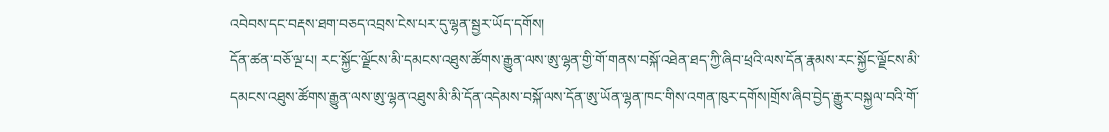འབེབས་དང་བརྡས་ཐག་བཅད་འབྲས་ངེས་པར་དུ་ལྷན་སྦྱར་ཡོད་དགོས།
དོན་ཚན་བཅོ་ལྔ་པ། རང་སྐྱོང་ལྗོངས་མི་དམངས་འཐུས་ཚོགས་རྒྱུན་ལས་ཨུ་ལྷན་གྱི་གོ་གནས་བསྐོ་འཐེན་ཐད་ཀྱི་ཞིབ་ཕྲའི་ལས་དོན་རྣམས་རང་སྐྱོང་ལྗོངས་མི་དམངས་འཐུས་ཚོགས་རྒྱུན་ལས་ཨུ་ལྷན་འཐུས་མི་མི་དོན་འདེམས་བསྐོ་ལས་དོན་ཨུ་ཡོན་ལྷན་ཁང་གིས་འགན་ཁུར་དགོས།གྲོས་ཞིབ་བྱེད་རྒྱུར་བསྐྱལ་བའི་གོ་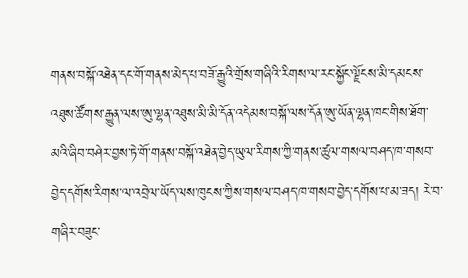གནས་བསྐོ་འཐེན་དང་གོ་གནས་མེད་པ་བཟོ་རྒྱུའི་གྲོས་གཞིའི་རིགས་ལ་རང་སྐྱོང་ལྗོངས་མི་དམངས་འཐུས་ཚོགས་རྒྱུན་ལས་ཨུ་ལྷན་འཐུས་མི་མི་དོན་འདེམས་བསྐོ་ལས་དོན་ཨུ་ཡོན་ལྷན་ཁང་གིས་ཐོག་མའི་ཞིབ་བཤེར་བྱས་ཏེ་གོ་གནས་བསྐོ་འཐེན་བྱེད་ཡུལ་རིགས་ཀྱི་གནས་ཚུལ་གསལ་བཤད་ཁ་གསབ་བྱེད་དགོས་རིགས་ལ་འབྲེལ་ཡོད་ལས་ཁུངས་ཀྱིས་གསལ་བཤད་ཁ་གསབ་བྱེད་དགོས་པ་མ་ཟད། རེ་བ་གཞིར་བཟུང་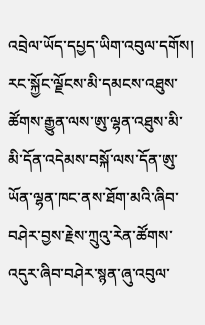འབྲེལ་ཡོད་དཔྱད་ཡིག་འབུལ་དགོས། རང་སྐྱོང་ལྗོངས་མི་དམངས་འཐུས་ཚོགས་རྒྱུན་ལས་ཨུ་ལྷན་འཐུས་མི་མི་དོན་འདེམས་བསྐོ་ལས་དོན་ཨུ་ཡོན་ལྷན་ཁང་ནས་ཐོག་མའི་ཞིབ་བཤེར་བྱས་རྗེས་ཀྲུའུ་རེན་ཚོགས་འདུར་ཞིབ་བཤེར་སྙན་ཞུ་འབུལ་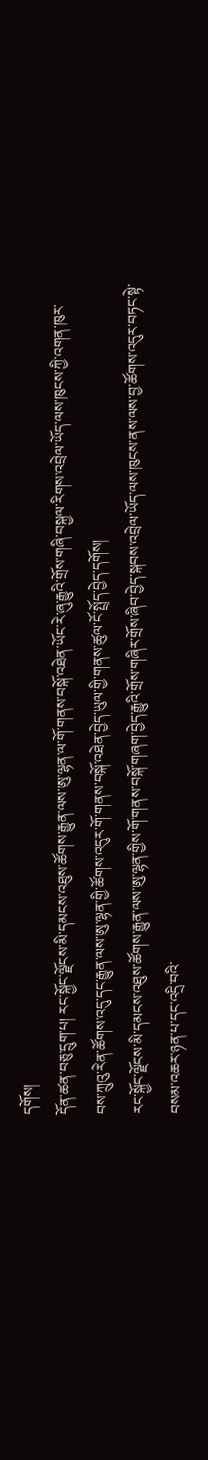དགོས།
དོན་ཚན་བཅུ་དྲུག་པ། རང་སྐྱོང་ལྗོངས་མི་དམངས་འཐུས་ཚོགས་རྒྱུན་ལས་ཨུ་ལྷན་ལ་གོ་གནས་བསྐོ་འཐེན་ཡོང་རེ་ཞུ་རྒྱུའི་གྲོས་གཞི་བསྐྱལ་རིགས་འབྲེལ་ཡོད་ལས་ཁུངས་ཀྱི་འགན་ཁུར་བས་ཀྲུའུ་རེན་ཚོགས་འདུ་དང་རྒྱུན་ལས་ཨུ་ལྷན་གྱི་ཚོགས་འདུར་གོ་གནས་བསྐོ་འཐེན་བྱེད་ཡུལ་གྱི་གནས་ཚུལ་ངོ་སྤྲོད་བྱེད་དགོས།
རང་སྐྱོང་ལྗོངས་མི་དམངས་འཐུས་ཚོགས་རྒྱུན་ལས་ཨུ་ལྷན་གྱིས་གོ་གནས་བསྐོ་གཞག་བྱེད་རྒྱུའི་གྲོས་གཞིར་གྲོས་ཞིབ་བྱེད་སྐབས་འབྲེལ་ཡོད་ལས་ཁུངས་ནས་ལས་བྱ་ཚོགས་འདུར་བཏང་སྟེ་བསམ་འཆར་ཉན་པ་དང་འདྲི་བའི་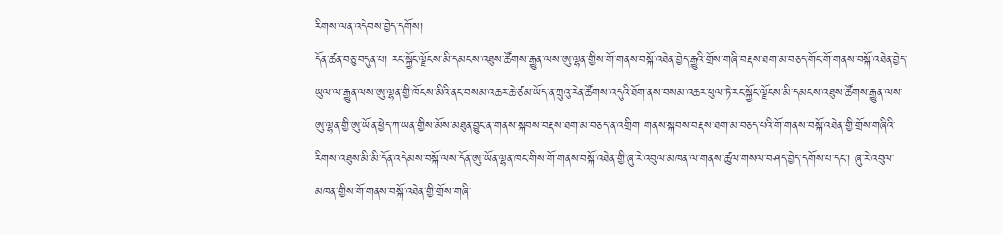རིགས་ལན་འདེབས་བྱེད་དགོས།
དོན་ཚན་བཅུ་བདུན་པ། རང་སྐྱོང་ལྗོངས་མི་དམངས་འཐུས་ཚོགས་རྒྱུན་ལས་ཨུ་ལྷན་གྱིས་གོ་གནས་བསྐོ་འཐེན་བྱེད་རྒྱུའི་གྲོས་གཞི་བརྡས་ཐག་མ་བཅད་གོང་གོ་གནས་བསྐོ་འཐེན་བྱེད་ཡུལ་ལ་རྒྱུན་ལས་ཨུ་ལྷན་གྱི་ཁོངས་མིའི་ནང་བསམ་འཆར་ཆེ་ཙམ་ཡོད་ན་ཀྲུའུ་རེན་ཚོགས་འདུའི་ཐོག་ནས་བསམ་འཆར་ཕུལ་ཏེ་རང་སྐྱོང་ལྗོངས་མི་དམངས་འཐུས་ཚོགས་རྒྱུན་ལས་ཨུ་ལྷན་གྱི་ཨུ་ཡོན་ཕྱེད་ཀ་ཡན་གྱིས་མོས་མཐུན་བྱུང་ན་གནས་སྐབས་བརྡས་ཐག་མ་བཅད་ན་འགྲིག གནས་སྐབས་བརྡས་ཐག་མ་བཅད་པའི་གོ་གནས་བསྐོ་འཐེན་གྱི་གྲོས་གཞིའི་རིགས་འཐུས་མི་མི་དོན་འདེམས་བསྐོ་ལས་དོན་ཨུ་ཡོན་ལྷན་ཁང་གིས་གོ་གནས་བསྐོ་འཐེན་གྱི་ཞུ་རེ་འབུལ་མཁན་ལ་གནས་ཚུལ་གསལ་བཤད་བྱེད་དགོས་པ་དང་། ཞུ་རེ་འབུལ་མཁན་གྱིས་གོ་གནས་བསྐོ་འཐེན་གྱི་གྲོས་གཞི་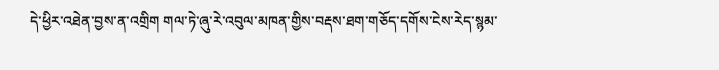དེ་ཕྱིར་འཐེན་བྱས་ན་འགྲིག གལ་ཏེ་ཞུ་རེ་འབུལ་མཁན་གྱིས་བརྡས་ཐག་གཅོད་དགོས་ངེས་རེད་སྙམ་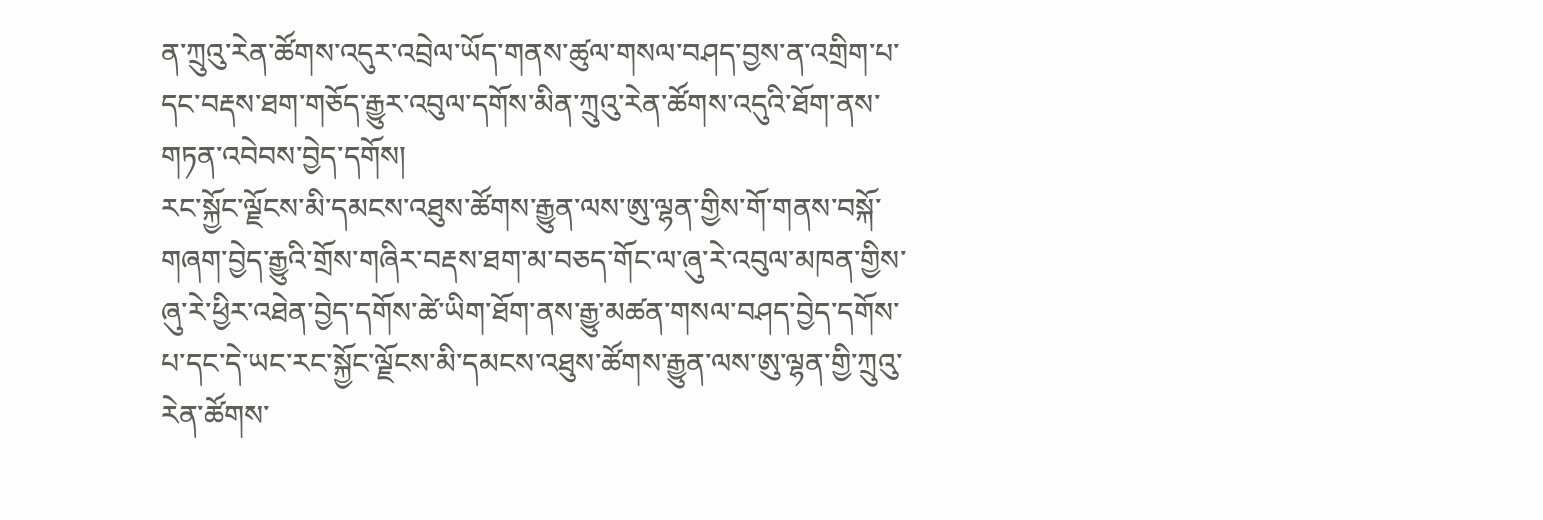ན་ཀྲུའུ་རེན་ཚོགས་འདུར་འབྲེལ་ཡོད་གནས་ཚུལ་གསལ་བཤད་བྱས་ན་འགྲིག་པ་དང་བརྡས་ཐག་གཅོད་རྒྱུར་འབུལ་དགོས་མིན་ཀྲུའུ་རེན་ཚོགས་འདུའི་ཐོག་ནས་གཏན་འབེབས་བྱེད་དགོས།
རང་སྐྱོང་ལྗོངས་མི་དམངས་འཐུས་ཚོགས་རྒྱུན་ལས་ཨུ་ལྷན་གྱིས་གོ་གནས་བསྐོ་གཞག་བྱེད་རྒྱུའི་གྲོས་གཞིར་བརྡས་ཐག་མ་བཅད་གོང་ལ་ཞུ་རེ་འབུལ་མཁན་གྱིས་ཞུ་རེ་ཕྱིར་འཐེན་བྱེད་དགོས་ཚེ་ཡིག་ཐོག་ནས་རྒྱུ་མཚན་གསལ་བཤད་བྱེད་དགོས་པ་དང་དེ་ཡང་རང་སྐྱོང་ལྗོངས་མི་དམངས་འཐུས་ཚོགས་རྒྱུན་ལས་ཨུ་ལྷན་གྱི་ཀྲུའུ་རེན་ཚོགས་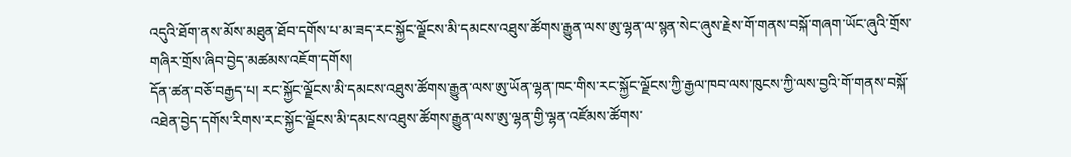འདུའི་ཐོག་ནས་མོས་མཐུན་ཐོབ་དགོས་པ་མ་ཟད་རང་སྐྱོང་ལྗོངས་མི་དམངས་འཐུས་ཚོགས་རྒྱུན་ལས་ཨུ་ལྷན་ལ་སྙན་སེང་ཞུས་རྗེས་གོ་གནས་བསྐོ་གཞག་ཡོང་ཞུའི་གྲོས་གཞིར་གྲོས་ཞིབ་བྱེད་མཚམས་འཇོག་དགོས།
དོན་ཚན་བཅོ་བརྒྱད་པ། རང་སྐྱོང་ལྗོངས་མི་དམངས་འཐུས་ཚོགས་རྒྱུན་ལས་ཨུ་ཡོན་ལྷན་ཁང་གིས་རང་སྐྱོང་ལྗོངས་ཀྱི་རྒྱལ་ཁབ་ལས་ཁུངས་ཀྱི་ལས་བྱའི་གོ་གནས་བསྐོ་འཐེན་བྱེད་དགོས་རིགས་རང་སྐྱོང་ལྗོངས་མི་དམངས་འཐུས་ཚོགས་རྒྱུན་ལས་ཨུ་ལྷན་གྱི་ལྷན་འཛོམས་ཚོགས་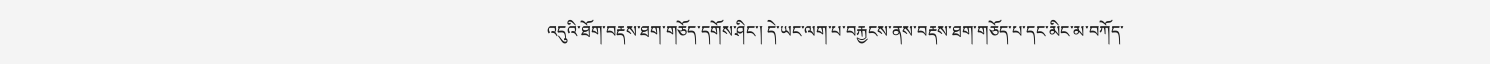འདུའི་ཐོག་བརྡས་ཐག་གཅོད་དགོས་ཤིང་། དེ་ཡང་ལག་པ་བརྐྱངས་ནས་བརྡས་ཐག་གཅོད་པ་དང་མིང་མ་བཀོད་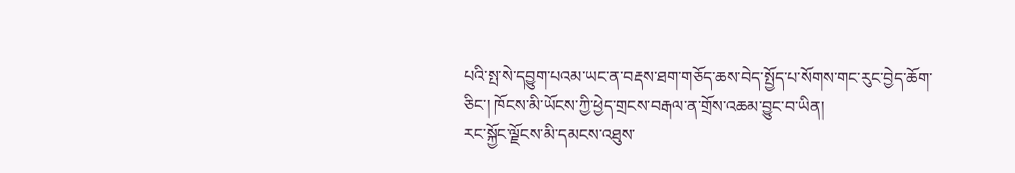པའི་སྤ་སེ་དབྱུག་པའམ་ཡང་ན་བརྡས་ཐག་གཅོད་ཆས་བེད་སྤྱོད་པ་སོགས་གང་རུང་བྱེད་ཆོག་ཅིང་། ཁོངས་མི་ཡོངས་ཀྱི་ཕྱེད་གྲངས་བརྒལ་ན་གྲོས་འཆམ་བྱུང་བ་ཡིན།
རང་སྐྱོང་ལྗོངས་མི་དམངས་འཐུས་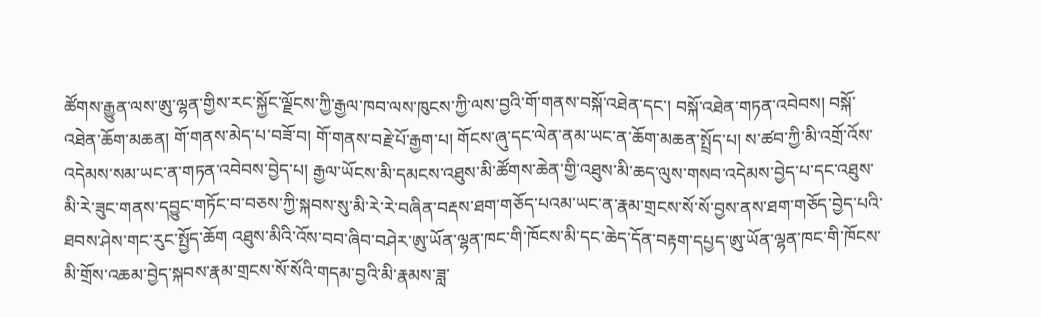ཚོགས་རྒྱུན་ལས་ཨུ་ལྷན་གྱིས་རང་སྐྱོང་ལྗོངས་ཀྱི་རྒྱལ་ཁབ་ལས་ཁུངས་ཀྱི་ལས་བྱའི་གོ་གནས་བསྐོ་འཐེན་དང་། བསྐོ་འཐེན་གཏན་འབེབས། བསྐོ་འཐེན་ཆོག་མཆན། གོ་གནས་མེད་པ་བཟོ་བ། གོ་གནས་བརྗེ་པོ་རྒྱག་པ། གོངས་ཞུ་དང་ལེན་ནམ་ཡང་ན་ཆོག་མཆན་སྤྲོད་པ། ས་ཚབ་ཀྱི་མི་འགྲོ་འོས་འདེམས་སམ་ཡང་ན་གཏན་འབེབས་བྱེད་པ། རྒྱལ་ཡོངས་མི་དམངས་འཐུས་མི་ཚོགས་ཆེན་གྱི་འཐུས་མི་ཆད་ལུས་གསབ་འདེམས་བྱེད་པ་དང་འཐུས་མི་རེ་ཟུང་གནས་དབྱུང་གཏོང་བ་བཅས་ཀྱི་སྐབས་སུ་མི་རེ་རེ་བཞིན་བརྡས་ཐག་གཅོད་པའམ་ཡང་ན་རྣམ་གྲངས་སོ་སོ་བྱས་ནས་ཐག་གཅོད་བྱེད་པའི་ཐབས་ཤེས་གང་རུང་སྤྱོད་ཆོག འཐུས་མིའི་འོས་བབ་ཞིབ་བཤེར་ཨུ་ཡོན་ལྷན་ཁང་གི་ཁོངས་མི་དང་ཆེད་དོན་བརྟག་དཔྱད་ཨུ་ཡོན་ལྷན་ཁང་གི་ཁོངས་མི་གྲོས་འཆམ་བྱེད་སྐབས་རྣམ་གྲངས་སོ་སོའི་གདམ་བྱའི་མི་རྣམས་ཟླ་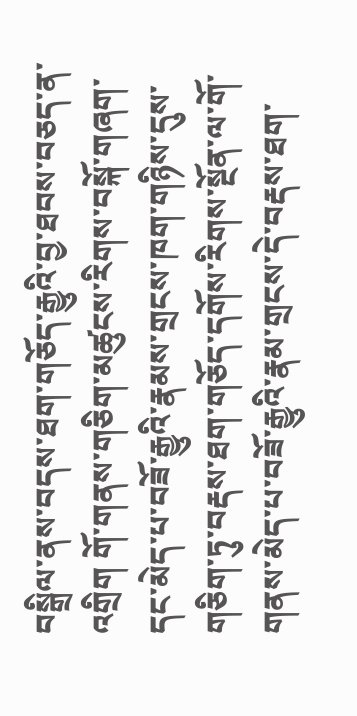བསྒྲིལ་ནས་བདས་ཐག་གཅོད་རྒྱུའི་བྱ་ཐབས་བཅད་ན་འགྲིག གོ་གནས་གཅིག་མཚུངས་རིགས་བསྐོ་གཞག་དང་མེད་པ་བཟོ་རྒྱུའི་རྣམས་གྲངས་ཁག་གཉིས་དུས་གཅིག་ཏུ་བརྡས་ཐག་གཅོད་དགོས་རིགས་སྔོན་ལ་གོ་གནས་མེད་པ་བཟོ་རྒྱུའི་རྣམ་གྲངས་དེ་བརྡས་ཐག་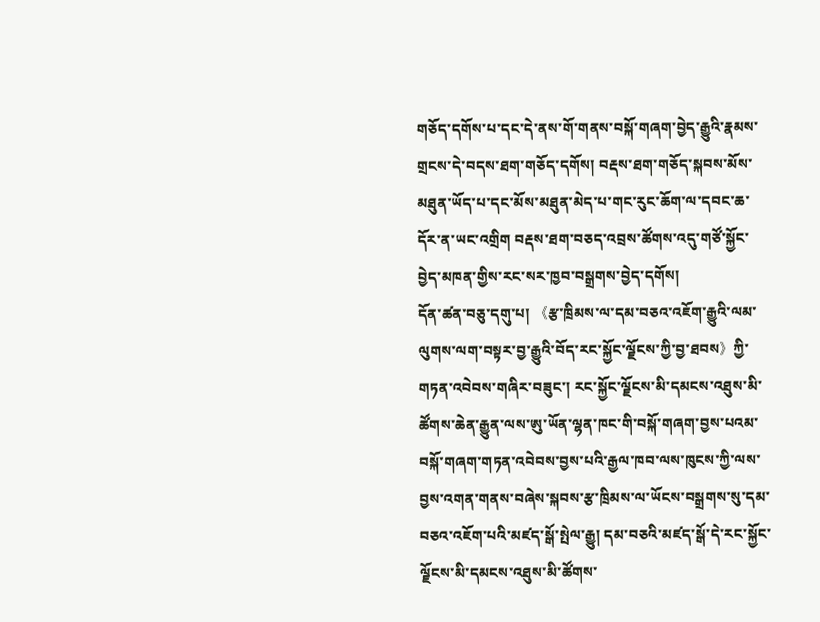གཅོད་དགོས་པ་དང་དེ་ནས་གོ་གནས་བསྐོ་གཞག་བྱེད་རྒྱུའི་རྣམས་གྲངས་དེ་བདས་ཐག་གཅོད་དགོས། བརྡས་ཐག་གཅོད་སྐབས་མོས་མཐུན་ཡོད་པ་དང་མོས་མཐུན་མེད་པ་གང་རུང་ཆོག་ལ་དབང་ཆ་དོར་ན་ཡང་འགྲིག བརྡས་ཐག་བཅད་འབྲས་ཚོགས་འདུ་གཙོ་སྐྱོང་བྱེད་མཁན་གྱིས་རང་སར་ཁྱབ་བསྒྲགས་བྱེད་དགོས།
དོན་ཚན་བཅུ་དགུ་པ། 《རྩ་ཁྲིམས་ལ་དམ་བཅའ་འཇོག་རྒྱུའི་ལམ་ལུགས་ལག་བསྟར་བྱ་རྒྱུའི་བོད་རང་སྐྱོང་ལྗོངས་ཀྱི་བྱ་ཐབས》ཀྱི་གཏན་འབེབས་གཞིར་བཟུང་། རང་སྐྱོང་ལྗོངས་མི་དམངས་འཐུས་མི་ཚོགས་ཆེན་རྒྱུན་ལས་ཨུ་ཡོན་ལྷན་ཁང་གི་བསྐོ་གཞག་བྱས་པའམ་བསྐོ་གཞག་གཏན་འབེབས་བྱས་པའི་རྒྱལ་ཁབ་ལས་ཁུངས་ཀྱི་ལས་བྱས་འགན་གནས་བཞེས་སྐབས་རྩ་ཁྲིམས་ལ་ཡོངས་བསྒྲགས་སུ་དམ་བཅའ་འཇོག་པའི་མཛད་སྒོ་སྤེལ་རྒྱུ། དམ་བཅའི་མཛད་སྒོ་དེ་རང་སྐྱོང་ལྗོངས་མི་དམངས་འཐུས་མི་ཚོགས་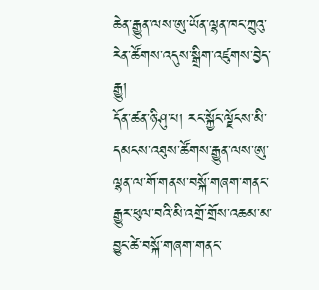ཆེན་རྒྱུན་ལས་ཨུ་ཡོན་ལྷན་ཁང་ཀྲུའུ་རེན་ཚོགས་འདུས་སྒྲིག་འཛུགས་བྱེད་རྒྱུ།
དོན་ཚན་ཉི་ཤུ་པ། རང་སྐྱོང་ལྗོངས་མི་དམངས་འཐུས་ཚོགས་རྒྱུན་ལས་ཨུ་ལྷན་ལ་གོ་གནས་བསྐོ་གཞག་གནང་རྒྱུར་ཕུལ་བའི་མི་འགྲོ་གྲོས་འཆམ་མ་བྱུང་ཚེ་བསྐོ་གཞག་གནང་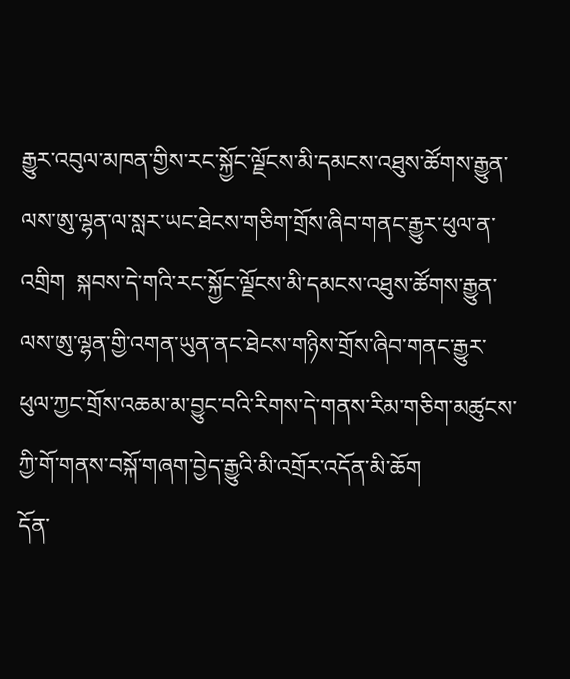རྒྱུར་འབུལ་མཁན་གྱིས་རང་སྐྱོང་ལྗོངས་མི་དམངས་འཐུས་ཚོགས་རྒྱུན་ལས་ཨུ་ལྷན་ལ་སླར་ཡང་ཐེངས་གཅིག་གྲོས་ཞིབ་གནང་རྒྱུར་ཕུལ་ན་འགྲིག  སྐབས་དེ་གའི་རང་སྐྱོང་ལྗོངས་མི་དམངས་འཐུས་ཚོགས་རྒྱུན་ལས་ཨུ་ལྷན་གྱི་འགན་ཡུན་ནང་ཐེངས་གཉིས་གྲོས་ཞིབ་གནང་རྒྱུར་ཕུལ་ཀྱང་གྲོས་འཆམ་མ་བྱུང་བའི་རིགས་དེ་གནས་རིམ་གཅིག་མཚུངས་ཀྱི་གོ་གནས་བསྐོ་གཞག་བྱེད་རྒྱུའི་མི་འགྲོར་འདོན་མི་ཆོག
དོན་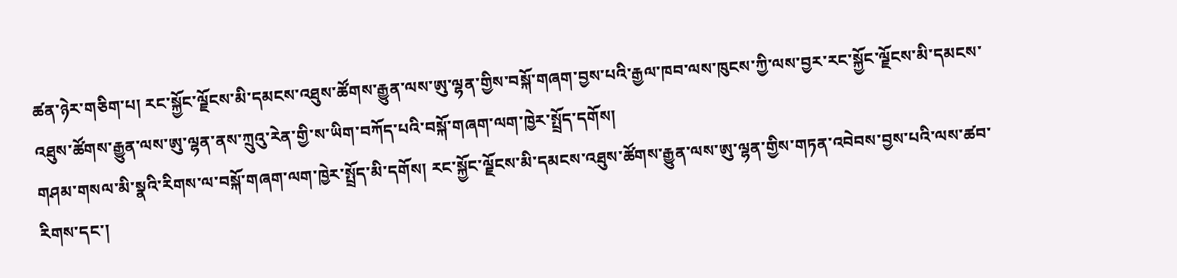ཚན་ཉེར་གཅིག་པ། རང་སྐྱོང་ལྗོངས་མི་དམངས་འཐུས་ཚོགས་རྒྱུན་ལས་ཨུ་ལྷན་གྱིས་བསྐོ་གཞག་བྱས་པའི་རྒྱལ་ཁབ་ལས་ཁུངས་ཀྱི་ལས་བྱར་རང་སྐྱོང་ལྗོངས་མི་དམངས་འཐུས་ཚོགས་རྒྱུན་ལས་ཨུ་ལྷན་ནས་ཀྲུའུ་རེན་གྱི་ས་ཡིག་བཀོད་པའི་བསྐོ་གཞག་ལག་ཁྱེར་སྤྲོད་དགོས།
གཤམ་གསལ་མི་སྣའི་རིགས་ལ་བསྐོ་གཞག་ལག་ཁྱེར་སྤྲོད་མི་དགོས། རང་སྐྱོང་ལྗོངས་མི་དམངས་འཐུས་ཚོགས་རྒྱུན་ལས་ཨུ་ལྷན་གྱིས་གཏན་འབེབས་བྱས་པའི་ལས་ཚབ་རིགས་དང་།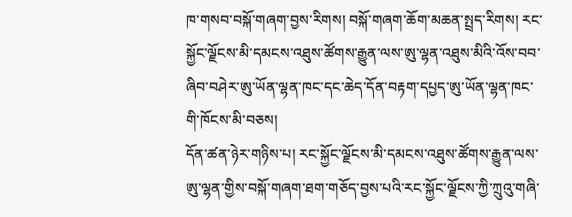ཁ་གསབ་བསྐོ་གཞག་བྱས་རིགས། བསྐོ་གཞག་ཆོག་མཆན་སྤྲད་རིགས། རང་སྐྱོང་ལྗོངས་མི་དམངས་འཐུས་ཚོགས་རྒྱུན་ལས་ཨུ་ལྷན་འཐུས་མིའི་འོས་བབ་ཞིབ་བཤེར་ཨུ་ཡོན་ལྷན་ཁང་དང་ཆེད་དོན་བརྟག་དཔྱད་ཨུ་ཡོན་ལྷན་ཁང་གི་ཁོངས་མི་བཅས།
དོན་ཚན་ཉེར་གཉིས་པ། རང་སྐྱོང་ལྗོངས་མི་དམངས་འཐུས་ཚོགས་རྒྱུན་ལས་ཨུ་ལྷན་གྱིས་བསྐོ་གཞག་ཐག་གཅོད་བྱས་པའི་རང་སྐྱོང་ལྗོངས་ཀྱི་ཀྲུའུ་གཞི་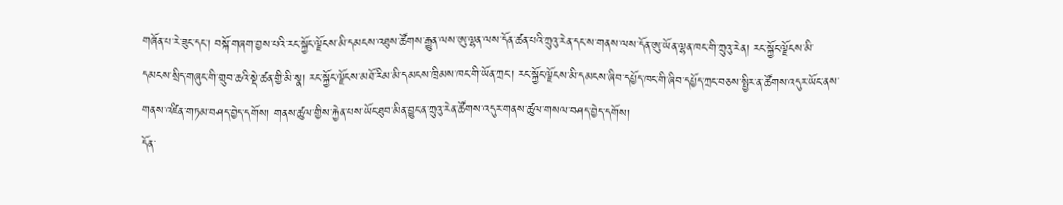གཞོན་པ་རེ་ཟུང་དང་། བསྐོ་གཞག་བྱས་པའི་རང་སྐྱོང་ལྗོངས་མི་དམངས་འཐུས་ཚོགས་རྒྱུན་ལས་ཨུ་ལྷན་ལས་དོན་ཚན་པའི་ཀྲུའུ་རེན་དང་ས་གནས་ལས་དོན་ཨུ་ཡོན་ལྷན་ཁང་གི་ཀྲུའུ་རེན། རང་སྐྱོང་ལྗོངས་མི་དམངས་སྲིད་གཞུང་གི་གྲུབ་ཆའི་སྡེ་ཚན་གྱི་མི་སྣ། རང་སྐྱོང་ལྗོངས་མཐོ་རིམ་མི་དམངས་ཁྲིམས་ཁང་གི་ཡོན་ཀྲང་། རང་སྐྱོང་ལྗོངས་མི་དམངས་ཞིབ་དཔྱོད་ཁང་གི་ཞིབ་དཔྱོད་ཀྲང་བཅས་སྤྱིར་ན་ཚོགས་འདུར་ཡོང་ནས་གནས་འཛིན་གཏམ་བཤད་བྱེད་དགོས། གནས་ཚུལ་གྱིས་རྐྱེན་པས་ཡོང་ཐུབ་མིན་བྱུང་ན་ཀྲུའུ་རེན་ཚོགས་འདུར་གནས་ཚུལ་གསལ་བཤད་བྱེད་དགོས།
དོན་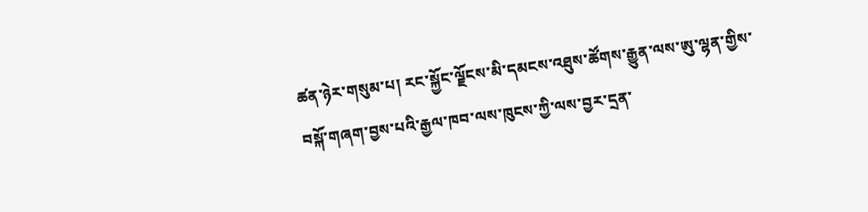ཚན་ཉེར་གསུམ་པ། རང་སྐྱོང་ལྗོངས་མི་དམངས་འཐུས་ཚོགས་རྒྱུན་ལས་ཨུ་ལྷན་གྱིས་བསྐོ་གཞག་བྱས་པའི་རྒྱལ་ཁབ་ལས་ཁུངས་ཀྱི་ལས་བྱར་དྲན་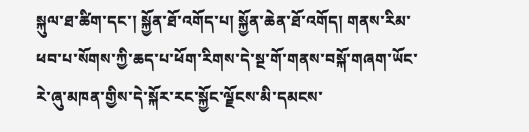སྐུལ་ཐ་ཚིག་དང་། སྐྱོན་ཐོ་འགོད་པ། སྐྱོན་ཆེན་ཐོ་འགོད། གནས་རིམ་ཕབ་པ་སོགས་ཀྱི་ཆད་པ་ཕོག་རིགས་དེ་སྔ་གོ་གནས་བསྐོ་གཞག་ཡོང་རེ་ཞུ་མཁན་གྱིས་དེ་སྐོར་རང་སྐྱོང་ལྗོངས་མི་དམངས་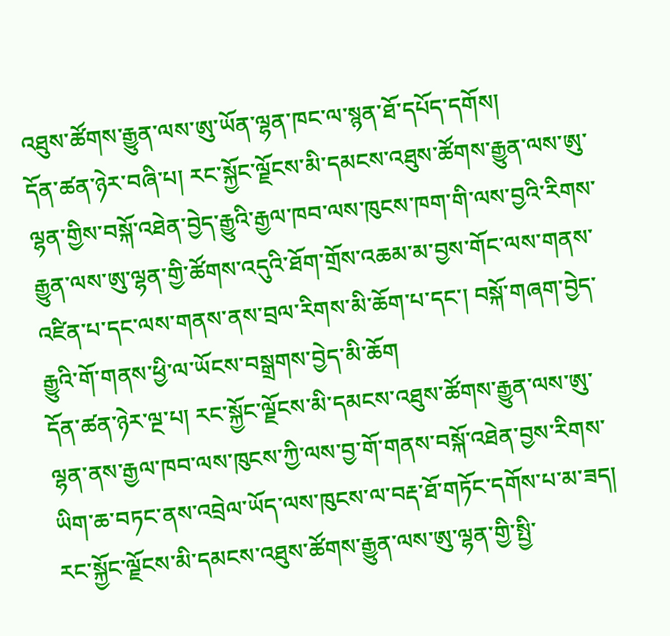འཐུས་ཚོགས་རྒྱུན་ལས་ཨུ་ཡོན་ལྷན་ཁང་ལ་སྙན་ཐོ་དཔོད་དགོས།
དོན་ཚན་ཉེར་བཞི་པ། རང་སྐྱོང་ལྗོངས་མི་དམངས་འཐུས་ཚོགས་རྒྱུན་ལས་ཨུ་ལྷན་གྱིས་བསྐོ་འཐེན་བྱེད་རྒྱུའི་རྒྱལ་ཁབ་ལས་ཁུངས་ཁག་གི་ལས་བྱའི་རིགས་རྒྱུན་ལས་ཨུ་ལྷན་གྱི་ཚོགས་འདུའི་ཐོག་གྲོས་འཆམ་མ་བྱས་གོང་ལས་གནས་འཛིན་པ་དང་ལས་གནས་ནས་བྲལ་རིགས་མི་ཆོག་པ་དང་། བསྐོ་གཞག་བྱེད་རྒྱུའི་གོ་གནས་ཕྱི་ལ་ཡོངས་བསྒྲགས་བྱེད་མི་ཆོག
དོན་ཚན་ཉེར་ལྔ་པ། རང་སྐྱོང་ལྗོངས་མི་དམངས་འཐུས་ཚོགས་རྒྱུན་ལས་ཨུ་ལྷན་ནས་རྒྱལ་ཁབ་ལས་ཁུངས་ཀྱི་ལས་བྱ་གོ་གནས་བསྐོ་འཐེན་བྱས་རིགས་ཡིག་ཆ་བཏང་ནས་འབྲེལ་ཡོད་ལས་ཁུངས་ལ་བརྡ་ཐོ་གཏོང་དགོས་པ་མ་ཟད། རང་སྐྱོང་ལྗོངས་མི་དམངས་འཐུས་ཚོགས་རྒྱུན་ལས་ཨུ་ལྷན་གྱི་སྤྱི་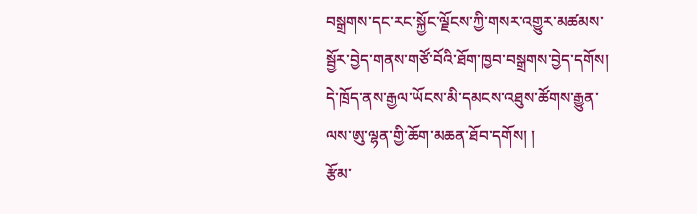བསྒྲགས་དང་རང་སྐྱོང་ལྗོངས་ཀྱི་གསར་འགྱུར་མཚམས་སྦྱོར་བྱེད་གནས་གཙོ་བོའི་ཐོག་ཁྱབ་བསྒྲགས་བྱེད་དགོས། དེ་ཁྲོད་ནས་རྒྱལ་ཡོངས་མི་དམངས་འཐུས་ཚོགས་རྒྱུན་ལས་ཨུ་ལྷན་གྱི་ཆོག་མཆན་ཐོབ་དགོས། །
རྩོམ་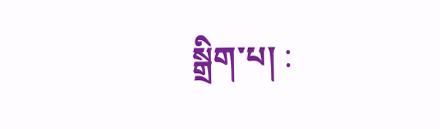སྒྲིག་པ། :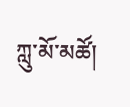ཀླུ་མོ་མཚོ།